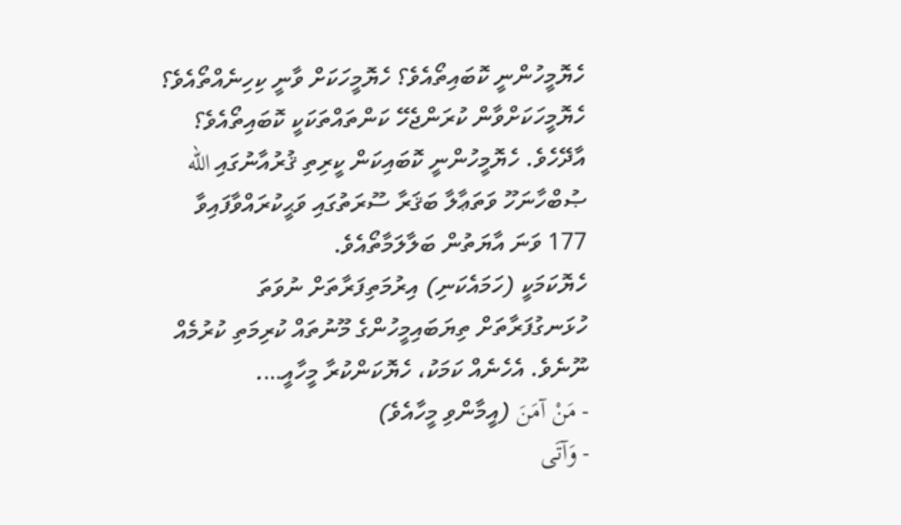ހެޔޮމީހުންނީ ކޮބައިތޯއެވެ؟ ހެޔޮމީހަކަށް ވާނީ ކިހިނެއްތޯއެވެ؟ ހެޔޮމީހަކަށްވާން ކުރަންޖެހޭ ކަންތައްތަކަކީ ކޮބައިތޯއެވެ؟ އާދޭހެވެ. ހެޔޮމީހުންނީ ކޮބައިކަން ކީރިތި ޤުރުއާނުގައި الله ޞުބްހާނަހޫ ވަތަޢާލާ ބަޤަރާ ސޫރަތުގައި ވަޙީކުރައްވާފައިވާ 177 ވަނަ އާޔަތުން ބަލާލަމާތޯއެވެ.
ހެޔޮކަމަކީ (ހަމައެކަނި) އިރުމަތިފަރާތަށް ނުވަތަ ހުޅަނގުފަރާތަށް ތިޔަބައިމީހުންގެ މޫނުތައް ކުރިމަތި ކުރުމެއް ނޫނެވެ. އެހެނެއް ކަމަކު، ހެޔޮކަންކުރާ މީހާއީ….
- مَنْ آمَنَ (އީމާންވި މީހާއެވެ)
- وَآتَى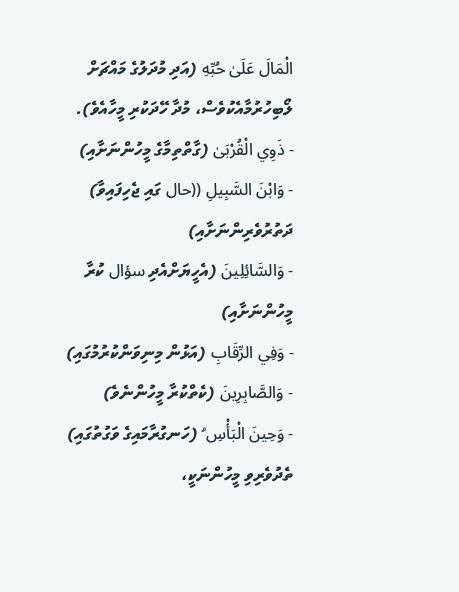الْمَالَ عَلَىٰ حُبِّهِ (އަދި މުދަލުގެ މައްޗަށް ލޯބިހުރުމާއެކުވެސް، މުދާ ހޭދަކުރި މީހާއެވެ).
- ذَوِي الْقُرْبَىٰ (ގާތްތިމާގެ މީހުންނަށާއި)
- وَابْنَ السَّبِيلِ ((حال ގައި ޖެހިފައިވާ) ދަތުރުވެރިންނަށާއި)
- وَالسَّائِلِينَ (އެހީޔަށްއެދި سؤال ކުރާ މީހުންނަށާއި)
- وَفِي الرِّقَابِ (އަޅުން މިނިވަންކުރުމުގައި)
- وَالصَّابِرِينَ (ކެތްކުރާ މީހުންނެވެ)
- وَحِينَ الْبَأْسِ ۗ (ހަނގުރާމައިގެ ވަގުތުގައި)
ތެދުވެރިވި މީހުންނަކީ،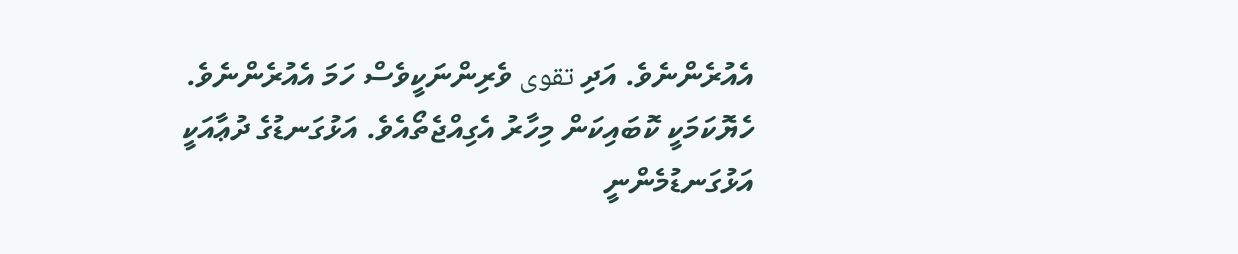އެއުރެންނެވެ. އަދި تقوى ވެރިންނަކީވެސް ހަމަ އެއުރެންނެވެ.
ހެޔޮކަމަކީ ކޮބައިކަން މިހާރު އެގިއްޖެތޯއެވެ. އަޅުގަނޑުގެ ދުޢާއަކީ އަޅުގަނޑުމެންނީ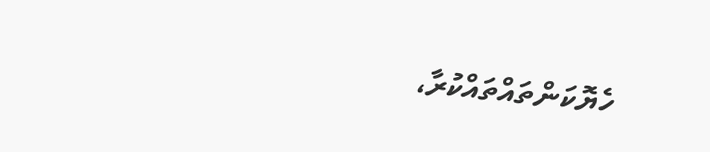ހެޔޮކަންތައްތައްކުރާ،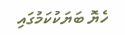ހެޔޮ ބަޔަކުކަމުގައި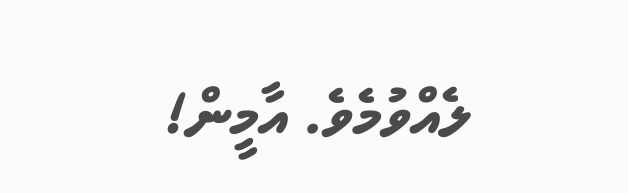ލެއްވުމެވެ. އާމީން!